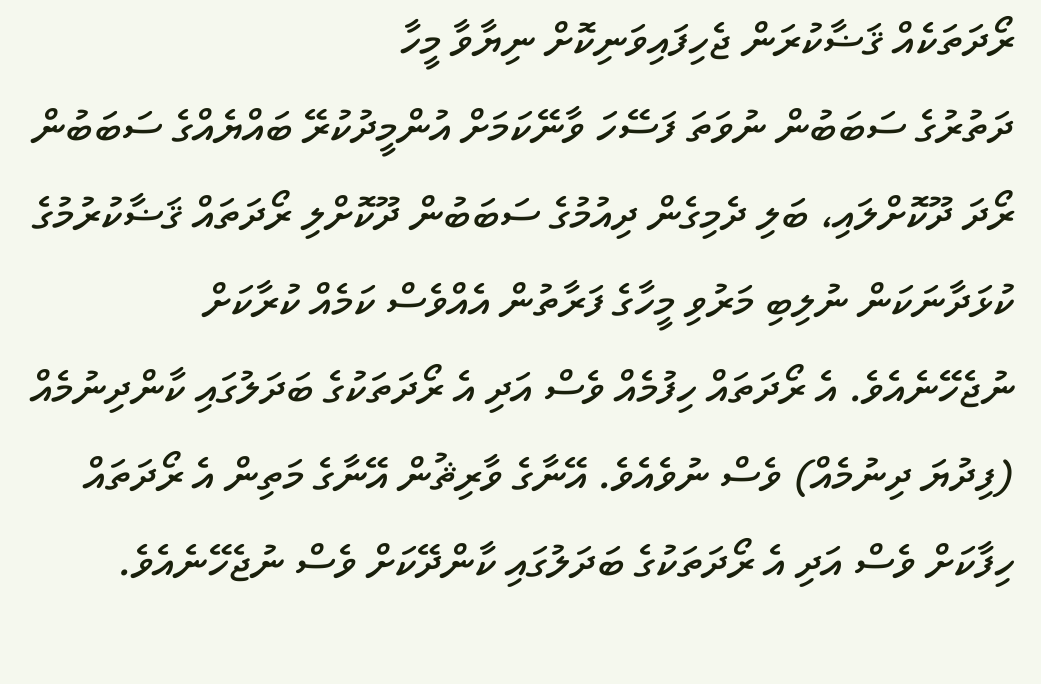ރޯދަތަކެއް ޤަޟާކުރަން ޖެހިފައިވަނިކޮށް ނިޔާވާ މީހާ
ދަތުރުގެ ސަބަބުން ނުވަތަ ފަސޭހަ ވާނޭކަމަށް އުންމީދުކުރޭ ބައްޔެއްގެ ސަބަބުން ރޯދަ ދޫކޮށްލައި، ބަލި ދެމިގެން ދިއުމުގެ ސަބަބުން ދޫކޮށްލި ރޯދަތައް ޤަޟާކުރުމުގެ ކުޅަދާނަކަން ނުލިބި މަރުވި މީހާގެ ފަރާތުން އެއްވެސް ކަމެއް ކުރާކަށް ނުޖެހޭނެއެވެ. އެ ރޯދަތައް ހިފުމެއް ވެސް އަދި އެ ރޯދަތަކުގެ ބަދަލުގައި ކާންދިނުމެއް (ފިދުޔަ ދިނުމެއް) ވެސް ނުވެއެވެ. އޭނާގެ ވާރިޘުން އޭނާގެ މަތިން އެ ރޯދަތައް ހިފާކަށް ވެސް އަދި އެ ރޯދަތަކުގެ ބަދަލުގައި ކާންދޭކަށް ވެސް ނުޖެހޭނެއެވެ.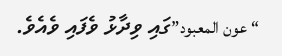“عون المعبود”ގައި ވިދާޅު ވެފައި ވެއެވެ.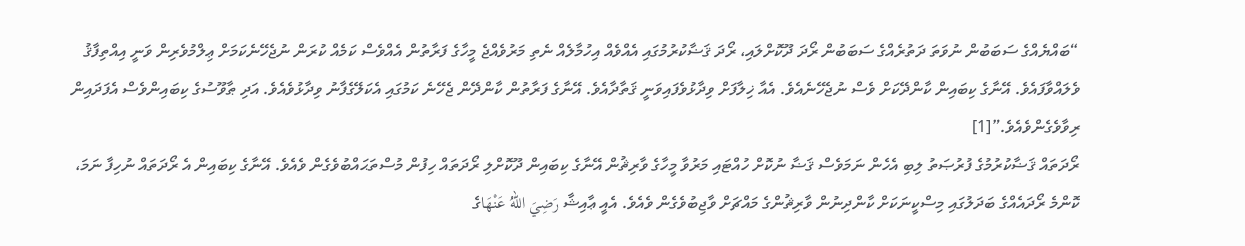“ބައްޔެއްގެ ސަބަބުން ނުވަތަ ދަތުރެއްގެ ސަބަބުން ރޯދަ ދޫކޮށްލައި، ރޯދަ ޤަޟާކުރުމުގައި އެއްވެއް އިހުމާލެއް ނެތި މަރުވެއްޖެ މީހާގެ ފަރާތުން އެއްވެސް ކަމެއް ކުރަން ނުޖެހޭނެކަމަށް ޢިލްމުވެރިން ވަނީ އިއްތިފާޤު ވެލައްވާފައެވެ. އޭނާގެ ކިބައިން ކާންދޭކަށް ވެސް ނުޖެހޭނެއެވެ. އެއާ ޚިލާފަށް ވިދާޅުވެފައިވަނީ ޤަތާދާއެވެ. އޭނާގެ ފަރާތުން ކާންދޭން ޖެހޭނެ ކަމުގައި އެކަލޭގެފާނު ވިދާޅުވެއެވެ. އަދި ޠާވޫސުގެ ކިބައިންވެސް އެފަދައިން ރިވާވެގެންވެއެވެ.”[1]
ރޯދަތައް ޤަޟާކުރުމުގެ ފުރުޞަތު ލިބި އެހެން ނަމަވެސް ޤަޟާ ނުކޮށް ހުއްޓައި މަރުވާ މީހާގެ ވާރިޘުން އޭނާގެ ކިބައިން ދޫކޮށްލި ރޯދަތައް ހިފުން މުސްތަޙައްބުވެގެން ވެއެވެ. އޭނާގެ ކިބައިން އެ ރޯދަތައް ނުހިފާ ނަމަ، ކޮންމެ ރޯދައެއްގެ ބަދަލުގައި މިސްކީނަކަށް ކާންދިނުން ވާރިޘުންގެ މައްޗަށް ވާޖިބުވެގެން ވެއެވެ. އެއީ ޢާއިޝާ رَضِيَ اللهُ عَنْهَاގެ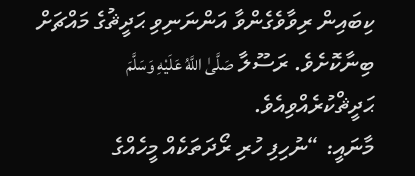ކިބައިން ރިވާވެގެންވާ އަންނަނިވި ޙަދީޘުގެ މައްޗަށް ބިނާކޮށެވެ. ރަސޫލާ صَلَّىٰ اللَّهُ عَلَيْهِ وَسَلَّمَ ޙަދީޘްކުރެއްވިއެވެ.
މާނައީ: “ނުހިފި ހުރި ރޯދަތަކެއް މީހެއްގެ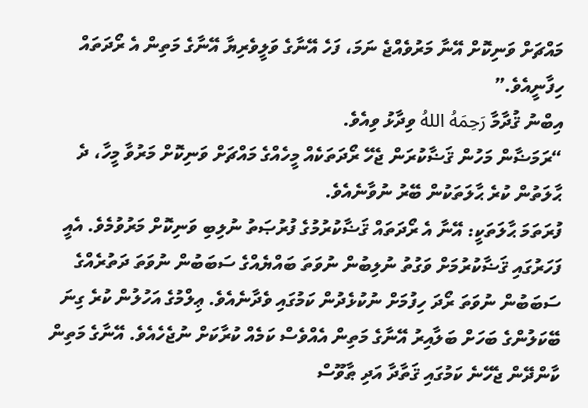މައްޗަށް ވަނިކޮށް އޭނާ މަރުވެއްޖެ ނަމަ، ފަހެ އޭނާގެ ވަލީވެރިޔާ އޭނާގެ މަތިން އެ ރޯދަތައް ހިފާނީއެވެ.”
އިބްނު ޤުދާމާ رَحِمَهُ اللهُ ވިދާޅު ވިއެވެ.
“ރަމަޟާން މަހުން ޤަޟާކުރަން ޖެހޭ ރޯދަތަކެއް މީހެއްގެ މައްޗަށް ވަނިކޮށް މަރުވާ މީހާ، ދެ ޙާލަތުން ކުރެ ޙާލަތަކުން ބޭރު ނުވާނެއެވެ.
ފުރަތަމަ ޙާލަތަކީ: އޭނާ އެ ރޯދަތައް ޤަޟާކުރުމުގެ ފުރުޞަތު ނުލިބި ވަނިކޮށް މަރުވުމެވެ. އެއީ ފަހަރުގައި ޤަޟާކުރުމަށް ވަގުތު ނުލިބުން ނުވަތަ ބައްޔެއްގެ ސަބަބުން ނުވަތަ ދަތުރެއްގެ ސަބަބުން ނުވަތަ ރޯދަ ހިފުމަށް ނުކުޅެދުން ކަމުގައި ވެދާނެއެވެ. ޢިލްމުގެ އަހުލުން ކުރެ ގިނަ ބޭކަލުންގެ ބަހަށް ބަލާއިރު އޭނާގެ މަތިން އެއްވެސް ކަމެއް ކުރާކަށް ނުޖެހެއެވެ. އޭނާގެ މަތިން ކާންދޭން ޖެހޭނެ ކަމުގައި ޤަތާދާ އަދި ޠާވޫސް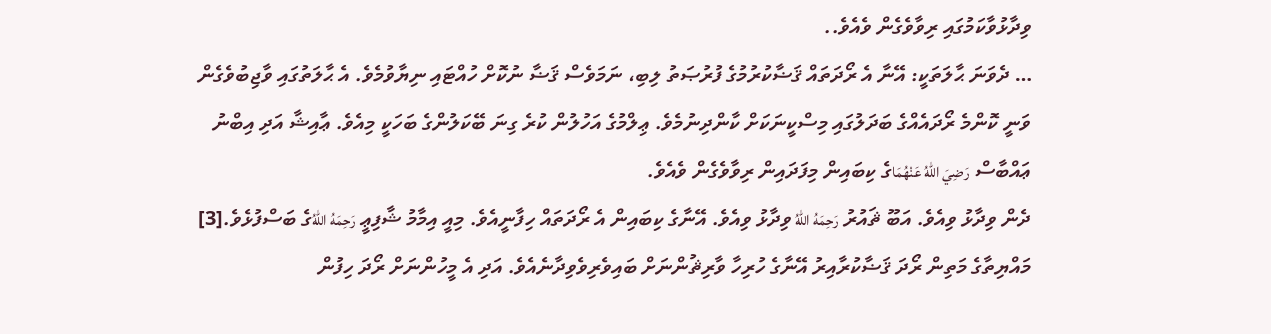ވިދާޅުވާކަމުގައި ރިވާވެގެން ވެއެވެ..
… ދެވަނަ ޙާލަތަކީ: އޭނާ އެ ރޯދަތައް ޤަޟާކުރުމުގެ ފުރުޞަތު ލިބި، ނަމަވެސް ޤަޟާ ނުކޮށް ހުއްޓައި ނިޔާވުމެވެ. އެ ޙާލަތުގައި ވާޖިބުވެގެން ވަނީ ކޮންމެ ރޯދައެއްގެ ބަދަލުގައި މިސްކީނަކަށް ކާންދިނުމެވެ. ޢިލްމުގެ އަހުލުން ކުރެ ގިނަ ބޭކަލުންގެ ބަހަކީ މިއެވެ. ޢާއިޝާ އަދި އިބްނު ޢައްބާސް رَضِيَ اللهُ عَنْهُمَاގެ ކިބައިން މިފަދައިން ރިވާވެގެން ވެއެވެ.
ދެން ވިދާޅު ވިއެވެ. އަބޫ ޘައުރު رَحِمَهُ اللهُ ވިދާޅު ވިއެވެ. އޭނާގެ ކިބައިން އެ ރޯދަތައް ހިފާނީއެވެ. މިއީ އިމާމު ޝާފިޢީ رَحِمَهُ اللهُގެ ބަސްފުޅެވެ.[3]
މައްޔިތާގެ މަތިން ރޯދަ ޤަޟާކުރާއިރު އޭނާގެ ހުރިހާ ވާރިޘުންނަށް ބައިވެރިވެވިދާނެއެވެ. އަދި އެ މީހުންނަށް ރޯދަ ހިފުން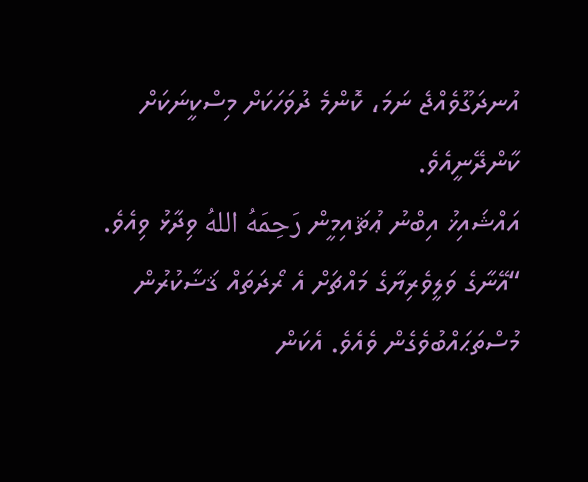އުނދަގޫވެއްޖެ ނަމަ، ކޮންމެ ދުވަހަކަށް މިސްކީނަކަށް ކާންދޭނީއެވެ.
އައްޝައިޚު އިބްނު ޢުޘައިމީން رَحِمَهُ اللهُ ވިދާޅު ވިއެވެ.
“އޭނާގެ ވަލީވެރިޔާގެ މައްޗަށް އެ ރޯދަތައް ޤަޟާކުރުން މުސްތަޙައްބުވެގެން ވެއެވެ. އެކަން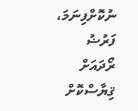ނުކޮށްފިނަމަ، ފަރުޟު ރޯދައަށް ޤިޔާސްކޮށް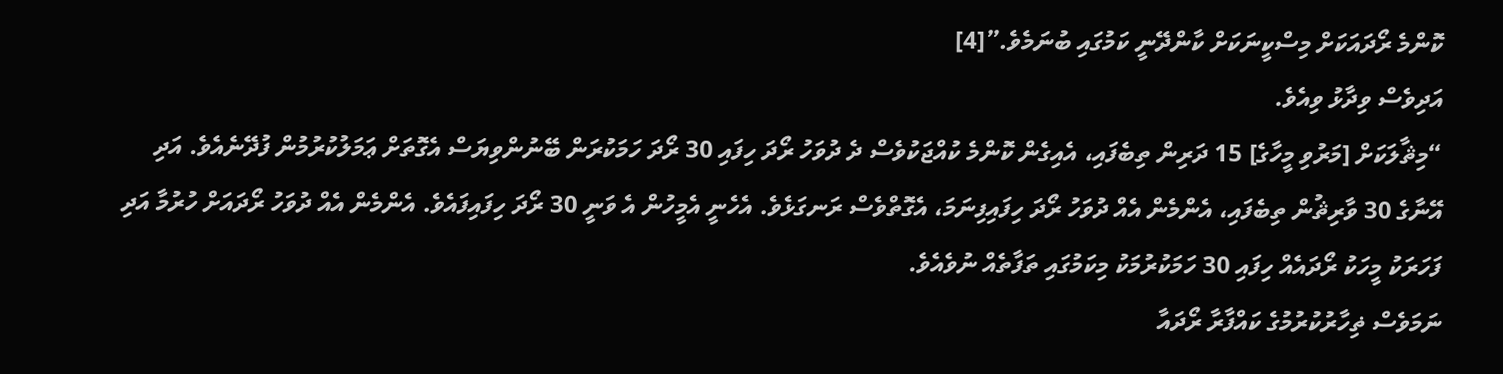ކޮންމެ ރޯދައަކަށް މިސްކީނަކަށް ކާންދޭނީ ކަމުގައި ބުނަމެވެ.”[4]
އަދިވެސް ވިދާޅު ވިއެވެ.
“މިޘާލަކަށް [މަރުވި މީހާގެ] 15 ދަރިން ތިބެފައި، އެއިގެން ކޮންމެ ކުއްޖަކުވެސް ދެ ދުވަހު ރޯދަ ހިފައި 30 ރޯދަ ހަމަކުރަން ބޭނުންވިޔަސް އެގޮތަށް ޢަމަލުކުރުމުން ފުދޭނެއެވެ. އަދި އޭނާގެ 30 ވާރިޘުން ތިބެފައި، އެންމެން އެއް ދުވަހު ރޯދަ ހިފައިފިނަމަ، އެގޮތްވެސް ރަނގަޅެވެ. އެހެނީ އެމީހުން އެ ވަނީ 30 ރޯދަ ހިފައިފައެވެ. އެންމެން އެއް ދުވަހު ރޯދައަށް ހުރުމާ އަދި ފަހަރަކު މީހަކު ރޯދައެއް ހިފައި 30 ހަމަކުރުމަކު މިކަމުގައި ތަފާތެއް ނުވެއެވެ.
ނަމަވެސް ޡިހާރުކުރުމުގެ ކައްފާރާ ރޯދައާ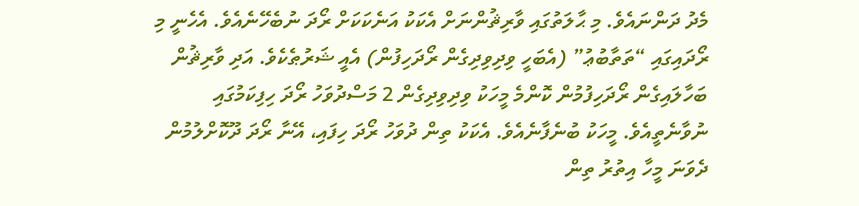މެދު ދަންނައެވެ. މި ޙާލަތުގައި ވާރިޘުންނަށް އެކަކު އަނެކަކަށް ރޯދަ ނުބެހޭނެއެވެ. އެހެނީ މި ރޯދައިގައި “ތަތާބުޢު” (އެބަހީ ވިދިވިދިގެން ރޯދަހިފުން) އެއީ ޝަރުޠެކެވެ. އަދި ވާރިޘުން ބަހާލައިގެން ރޯދަހިފުމުން ކޮންމެ މީހަކު ވިދިވިދިގެން 2 މަސްދުވަހު ރޯދަ ހިފިކަމުގައި ނުވާނެތީއެވެ. މީހަކު ބުނެފާނެއެވެ. އެކަކު ތިން ދުވަހު ރޯދަ ހިފައި، އޭނާ ރޯދަ ދޫކޮށްލުމުން ދެވަނަ މީހާ އިތުރު ތިން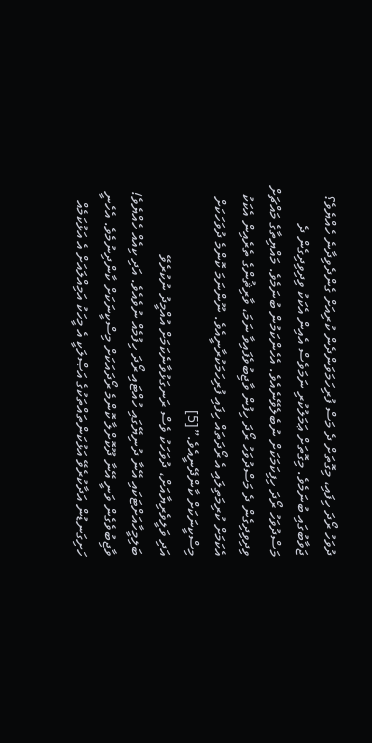ދުވަހު ރޯދަ ހިފައި، މިގޮތަށް ދެ މަސް ފުރިހަމަވަންދެން ކުރިއަށް ގެންދެވިދާނެ ހެއްޔެވެ؟ ޖަވާބުގައި ބުނަމެވެ. މިގޮތަށް ޢަމަލުކުރި ނަމަވެސް އެއިން އެކަކު ވިދިވިދިގެން ދެ މަސްދުވަހު ރޯދަ ހިފިކަމަކަށް ނުބެލެވޭނެއެވެ. އެހެންކަމުން ބުނަމެވެ. މައްޔިތާގެ މައްޗަށް ވިދިވިދިގެން ދެ މަސްދުވަހު ރޯދަ ހިފުން ވާޖިބުވެފައިވާ ނަމަ، ވާރިޘުންގެ ތެރެއިން އެކަކު އެކަމަށް ކުރިމަތިލައި އެ ރޯދަތައް ހިފައި ފުރިހަމަކުރާނީއެވެ. ނޫންނަމަ ކޮންމެ ދުވަހަކަށް މިސްކީނަކަށް ކާންދޭނީއެވެ.”[5]
އަދި ވަލީވެރިޔާއަށް، ދުވަހަކު ވެސް ރަނގަޅުވާނެކަމަށް އުއްމީދު ނުކުރެވޭ ބަލިމީހާއަށްޓަކައި އޭނާ ދުނިޔޭގައި ހުއްޓައި ރޯދަ ހިފުމެއް ނުވެއެވެ. އަދި ކިއެއް ހެއްޔެވެ! ވާޖިބުވެގެން ވަނީ އޭނާ ދޫކޮށްލާ ކޮންމެ ރޯދައަކަށް މިސްކީނަކަށް ކާންދިނުމެވެ. އެހެނީ ހަށިގަނޑުން އަދާކުރެވޭ އަޅުކަންތައްތަކުގެ އަޞްލަކީ އެ މީހަކު އަމިއްލައަށް އެ އަޅުކަމެއް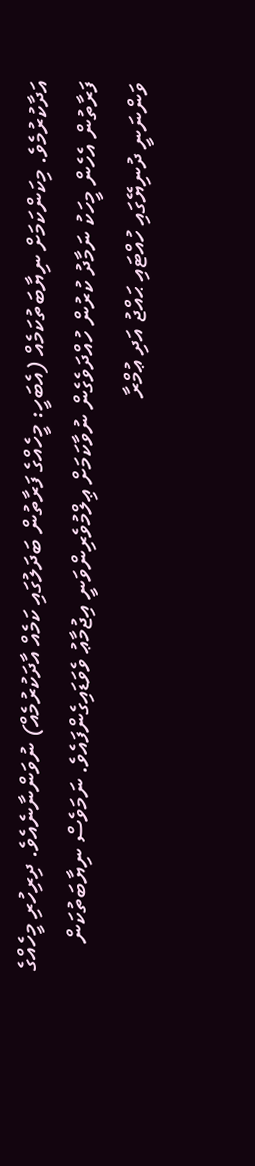އަދާކުރުމެވެ. މިކަންކަމަށް ނިޔާބަތުކަމެއް (އެބަހީ: މީހެއްގެ ފަރާތުން ބަދަލުގައި ކަމެއް އާދަކުރުމެއް) ނުވަންނާނެއެވެ. ދިރިހުރި މީހެއްގެ ފަރާތުން އެހެން މީހަކު ނަމާދު ކުރުން ހުއްދަވެގެން ނުވާކަމަށް ޢިލްމުވެރިންވަނީ އިޖުމާޢު ވެވަޑައިގެންފައެވެ. ނަމަވެސް ނިޔާބަތުކަން ވަންނަނީ ދުނިޔޭގައި ހުއްޓައި ޙައްޖު އަދި ޢުމްރާ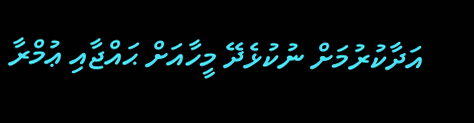އަދާކުރުމަށް ނުކުޅެދޭ މީހާއަށް ޙައްޖާއި ޢުމްރާ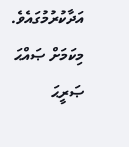އަދާކުރުމުގައެވެ. މިކަމަށް ޞައްޙަ ޞަރީޙަ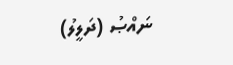ނައްޞު (ދަލީލު)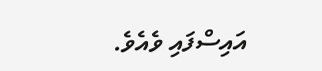އައިސްފައި ވެއެވެ.